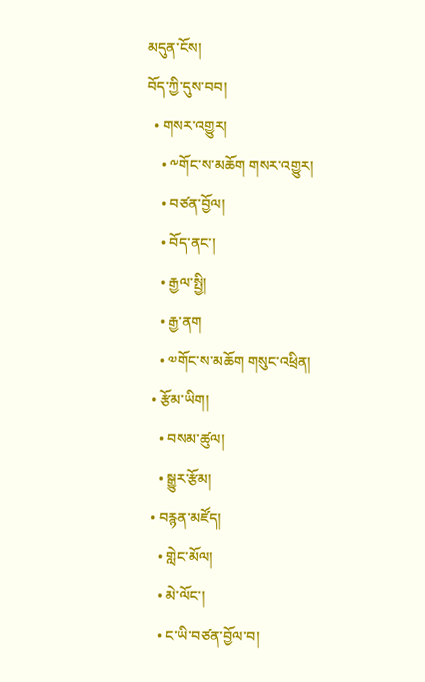མདུན་ངོས།
བོད་ཀྱི་དུས་བབ།
  • གསར་འགྱུར།
    • ༸གོང་ས་མཆོག གསར་འགྱུར།
    • བཙན་བྱོལ།
    • བོད་ནང་།
    • རྒྱལ་སྤྱི།
    • རྒྱ་ནག
    • ༧གོང་ས་མཆོག གསུང་འཕྲིན།
  • རྩོམ་ཡིག།
    • བསམ་ཚུལ།
    • སྒྱུར་རྩོམ།
  • བརྙན་མཛོད།
    • གླེང་མོལ།
    • མེ་ལོང་།
    • ང་ཡི་བཙན་བྱོལ་བ།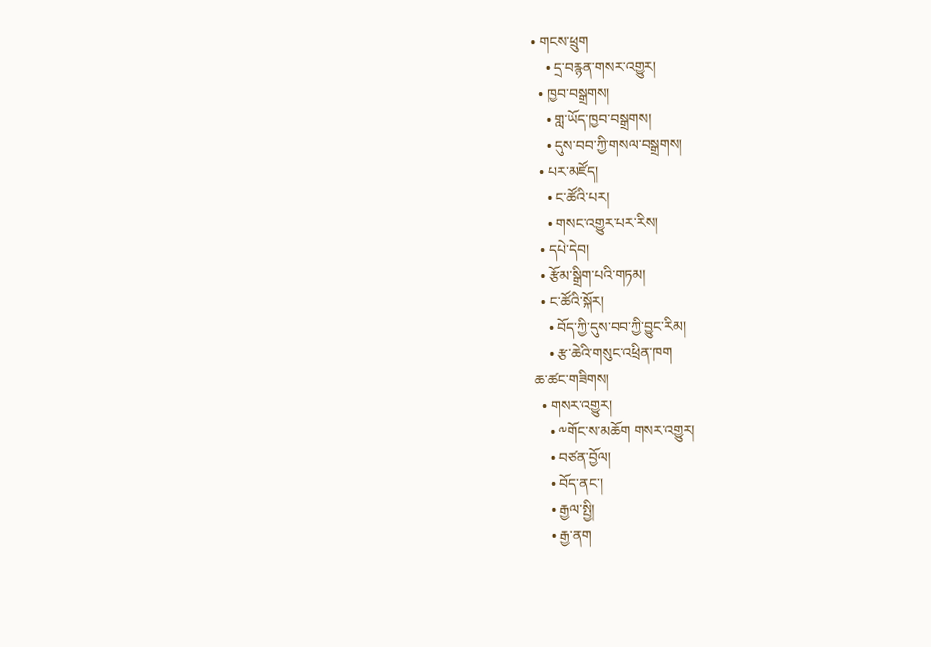• གངས་ཕྲུག
    • དྲ་བརྙན་གསར་འགྱུར།
  • ཁྱབ་བསྒྲགས།
    • གླ་ཡོད་ཁྱབ་བསྒྲགས།
    • དུས་བབ་ཀྱི་གསལ་བསྒྲགས།
  • པར་མཛོད།
    • ང་ཚོའི་པར།
    • གསང་འགྱུར་པར་རིས།
  • དཔེ་དེབ།
  • རྩོམ་སྒྲིག་པའི་གཏམ།
  • ང་ཚོའི་སྐོར།
    • བོད་ཀྱི་དུས་བབ་ཀྱི་བྱུང་རིམ།
    • རྩ་ཆེའི་གསུང་འཕྲིན་ཁག
ཆ་ཚང་གཟིགས།
  • གསར་འགྱུར།
    • ༸གོང་ས་མཆོག གསར་འགྱུར།
    • བཙན་བྱོལ།
    • བོད་ནང་།
    • རྒྱལ་སྤྱི།
    • རྒྱ་ནག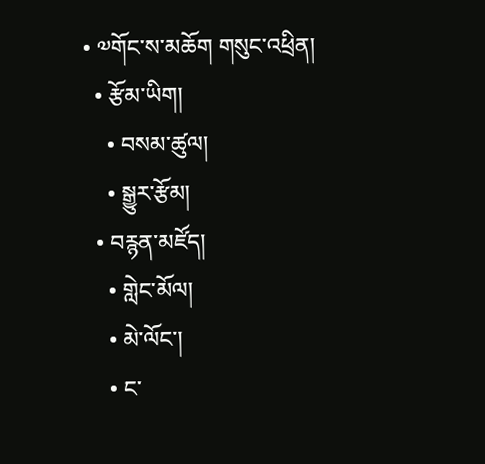• ༧གོང་ས་མཆོག གསུང་འཕྲིན།
  • རྩོམ་ཡིག།
    • བསམ་ཚུལ།
    • སྒྱུར་རྩོམ།
  • བརྙན་མཛོད།
    • གླེང་མོལ།
    • མེ་ལོང་།
    • ང་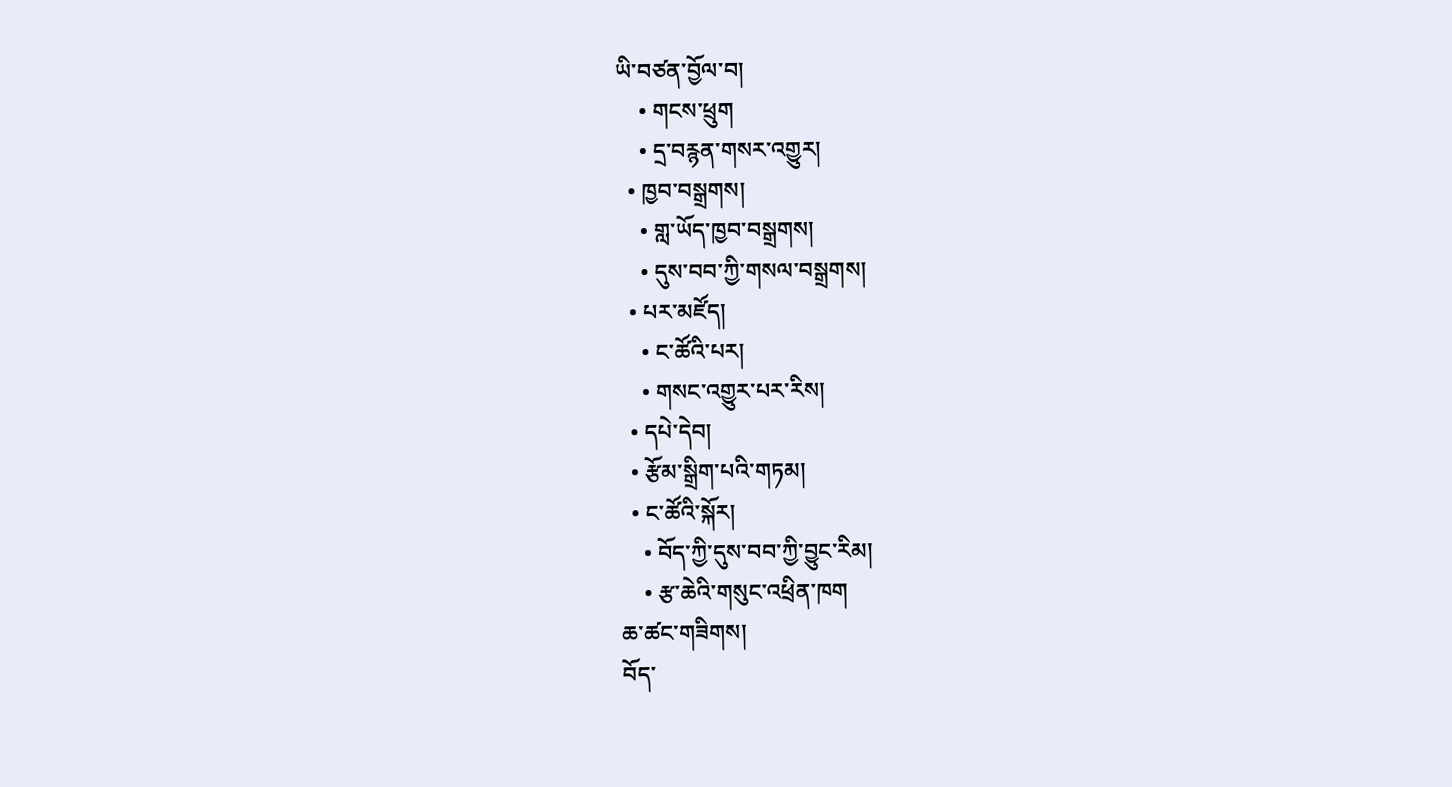ཡི་བཙན་བྱོལ་བ།
    • གངས་ཕྲུག
    • དྲ་བརྙན་གསར་འགྱུར།
  • ཁྱབ་བསྒྲགས།
    • གླ་ཡོད་ཁྱབ་བསྒྲགས།
    • དུས་བབ་ཀྱི་གསལ་བསྒྲགས།
  • པར་མཛོད།
    • ང་ཚོའི་པར།
    • གསང་འགྱུར་པར་རིས།
  • དཔེ་དེབ།
  • རྩོམ་སྒྲིག་པའི་གཏམ།
  • ང་ཚོའི་སྐོར།
    • བོད་ཀྱི་དུས་བབ་ཀྱི་བྱུང་རིམ།
    • རྩ་ཆེའི་གསུང་འཕྲིན་ཁག
ཆ་ཚང་གཟིགས།
བོད་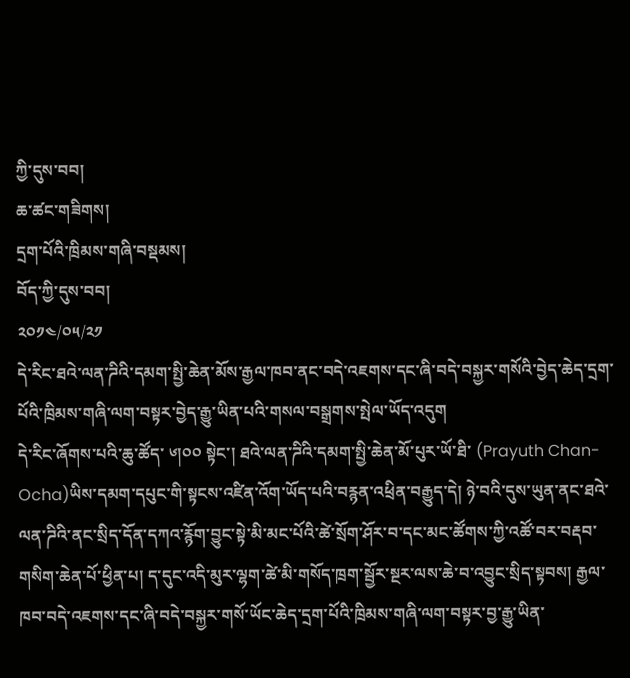ཀྱི་དུས་བབ།
ཆ་ཚང་གཟིགས།
དྲག་པོའི་ཁྲིམས་གཞི་བསྡམས།
བོད་ཀྱི་དུས་བབ།
༢༠༡༤/༠༥/༢༡
དེ་རིང་ཐའེ་ལན་ཌིའི་དམག་སྤྱི་ཆེན་མོས་རྒྱལ་ཁབ་ནང་བདེ་འཇགས་དང་ཞི་བདེ་བསྐྱར་གསོའི་བྱེད་ཆེད་དྲག་པོའི་ཁྲིམས་གཞི་ལག་བསྟར་བྱེད་རྒྱུ་ཡིན་པའི་གསལ་བསྒྲགས་སྤེལ་ཡོད་འདུག
དེ་རིང་ཞོགས་པའི་ཆུ་ཚོད་ ༦།༠༠ སྟེང་། ཐའེ་ལན་ཌིའི་དམག་སྤྱི་ཆེན་མོ་པུར་ཡོ་ཐི་ (Prayuth Chan-Ocha)ཡིས་དམག་དཔུང་གི་སྟངས་འཛིན་འོག་ཡོད་པའི་བརྙན་འཕྲིན་བརྒྱུད་དེ། ཉེ་བའི་དུས་ཡུན་ནང་ཐའེ་ལན་ཌིའི་ནང་སྲིད་དོན་དཀའ་རྙོག་བྱུང་སྟེ་མི་མང་པོའི་ཚེ་སྲོག་ཤོར་བ་དང་མང་ཚོགས་ཀྱི་འཚོ་བར་བརྡབ་གསིག་ཆེན་པོ་ཕྱིན་པ། ད་དུང་འདི་མུར་ལྷག་ཚེ་མི་གསོད་ཁྲག་སྦྱོར་སྔར་ལས་ཆེ་བ་འབྱུང་སྲིད་སྟབས། རྒྱལ་ཁབ་བདེ་འཇགས་དང་ཞི་བདེ་བསྐྱར་གསོ་ཡོང་ཆེད་དྲག་པོའི་ཁྲིམས་གཞི་ལག་བསྟར་བྱ་རྒྱུ་ཡིན་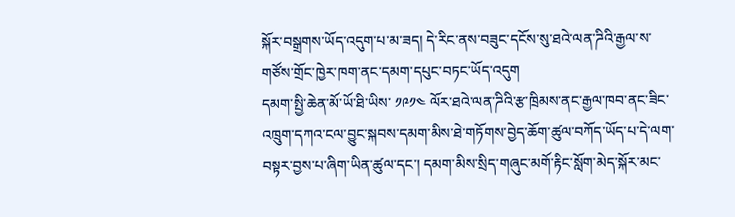སྐོར་བསྒྲགས་ཡོད་འདུག་པ་མ་ཟད། དེ་རིང་ནས་བཟུང་དངོས་སུ་ཐའེ་ལན་ཌིའི་རྒྱལ་ས་གཙོས་གྲོང་ཁྱེར་ཁག་ནང་དམག་དཔུང་བཏང་ཡོད་འདུག
དམག་སྤྱི་ཆེན་མོ་ཡོ་ཐི་ཡིས་ ༡༩༡༤ ལོར་ཐའེ་ལན་ཌིའི་རྩ་ཁྲིམས་ནང་རྒྱལ་ཁབ་ནང་ཟིང་འཁྲུག་དཀའ་ངལ་བྱུང་སྐབས་དམག་མིས་ཐེ་གཏོགས་བྱེད་ཆོག་ཚུལ་བཀོད་ཡོད་པ་དེ་ལག་བསྟར་བྱས་པ་ཞིག་ཡིན་ཚུལ་དང་། དམག་མིས་སྲིད་གཞུང་མགོ་རྟིང་སློག་མེད་སྐོར་མང་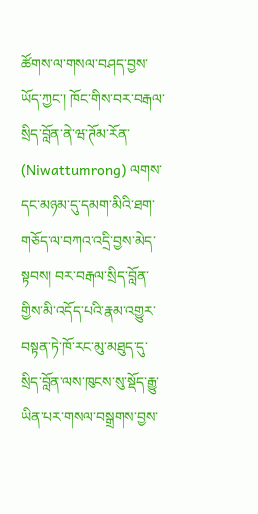ཚོགས་ལ་གསལ་བཤད་བྱས་ཡོད་ཀྱང་། ཁོང་གིས་བར་བརྒལ་སྲིད་བློན་ནེ་ཝ་ཊོམ་རོན་ (Niwattumrong) ལགས་དང་མཉམ་དུ་དམག་མིའི་ཐག་གཅོད་ལ་བཀའ་འདྲི་བྱས་མེད་སྟབས། བར་བརྒལ་སྲིད་བློན་གྱིས་མི་འདོད་པའི་རྣམ་འགྱུར་བསྟན་ཏེ་ཁོ་རང་མུ་མཐུད་དུ་སྲིད་བློན་ལས་ཁུངས་སུ་སྡོད་རྒྱུ་ཡིན་པར་གསལ་བསྒྲགས་བྱས་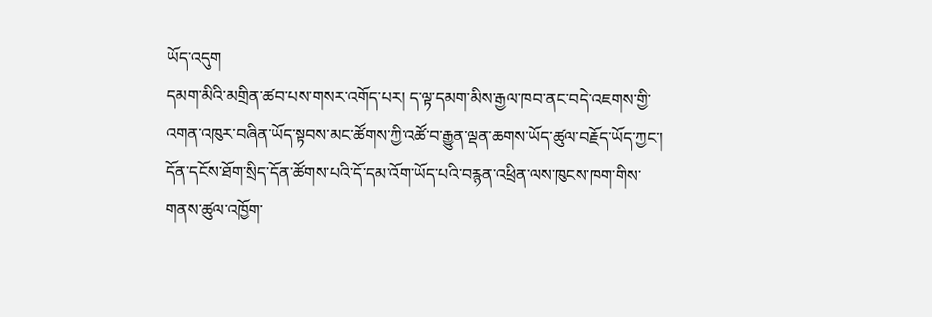ཡོད་འདུག
དམག་མིའི་མགྲིན་ཚབ་པས་གསར་འགོད་པར། ད་ལྟ་དམག་མིས་རྒྱལ་ཁབ་ནང་བདེ་འཇགས་གྱི་འགན་འཁུར་བཞིན་ཡོད་སྟབས་མང་ཚོགས་ཀྱི་འཚོ་བ་རྒྱུན་ལྡན་ཆགས་ཡོད་ཚུལ་བརྗོད་ཡོད་ཀྱང་། དོན་དངོས་ཐོག་སྲིད་དོན་ཚོགས་པའི་དོ་དམ་འོག་ཡོད་པའི་བརྙན་འཕྲིན་ལས་ཁུངས་ཁག་གིས་གནས་ཚུལ་འཁྱོག་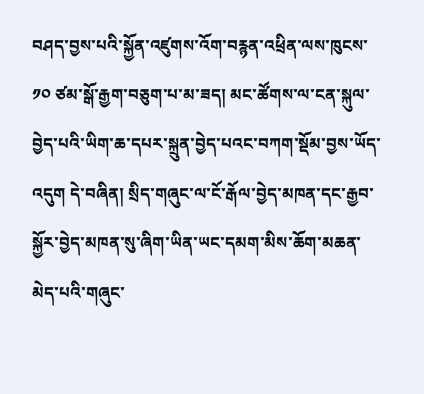བཤད་བྱས་པའི་སྐྱོན་འཛུགས་འོག་བརྙན་འཕྲིན་ལས་ཁུངས་ ༡༠ ཙམ་སྒོ་རྒྱག་བཅུག་པ་མ་ཟད། མང་ཚོགས་ལ་ངན་སྐུལ་བྱེད་པའི་ཡིག་ཆ་དཔར་སྐྲུན་བྱེད་པའང་བཀག་སྡོམ་བྱས་ཡོད་འདུག དེ་བཞིན། སྲིད་གཞུང་ལ་ངོ་རྒོལ་བྱེད་མཁན་དང་རྒྱབ་སྐྱོར་བྱེད་མཁན་སུ་ཞིག་ཡིན་ཡང་དམག་མིས་ཆོག་མཆན་མེད་པའི་གཞུང་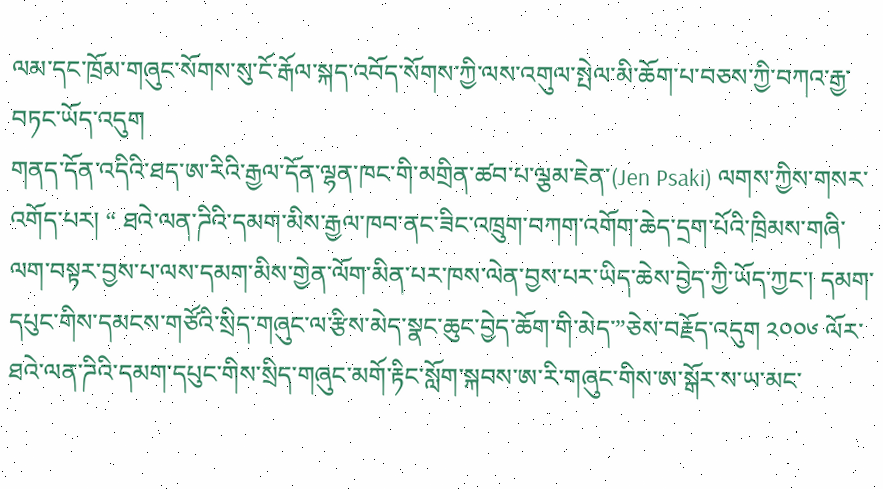ལམ་དང་ཁྲོམ་གཞུང་སོགས་སུ་ངོ་རྒོལ་སྐད་འབོད་སོགས་ཀྱི་ལས་འགུལ་སྤེལ་མི་ཆོག་པ་བཅས་ཀྱི་བཀའ་རྒྱ་བཏང་ཡོད་འདུག
གནད་དོན་འདིའི་ཐད་ཨ་རིའི་རྒྱལ་དོན་ལྷན་ཁང་གི་མགྲིན་ཚབ་པ་ལྕམ་ཇེན་(Jen Psaki) ལགས་ཀྱིས་གསར་འགོད་པར། “ ཐའེ་ལན་ཌིའི་དམག་མིས་རྒྱལ་ཁབ་ནང་ཟིང་འཁྲུག་བཀག་འགོག་ཆེད་དྲག་པོའི་ཁྲིམས་གཞི་ལག་བསྟར་བྱས་པ་ལས་དམག་མིས་གྱེན་ལོག་མིན་པར་ཁས་ལེན་བྱས་པར་ཡིད་ཆེས་བྱེད་ཀྱི་ཡོད་ཀྱང་། དམག་དཔུང་གིས་དམངས་གཙོའི་སྲིད་གཞུང་ལ་རྩིས་མེད་སྣང་ཆུང་བྱེད་ཆོག་གི་མེད་”ཅེས་བརྗོད་འདུག ༢༠༠༦ ལོར་ཐའེ་ལན་ཌིའི་དམག་དཔུང་གིས་སྲིད་གཞུང་མགོ་རྟིང་སློག་སྐབས་ཨ་རི་གཞུང་གིས་ཨ་སྒོར་ས་ཡ་མང་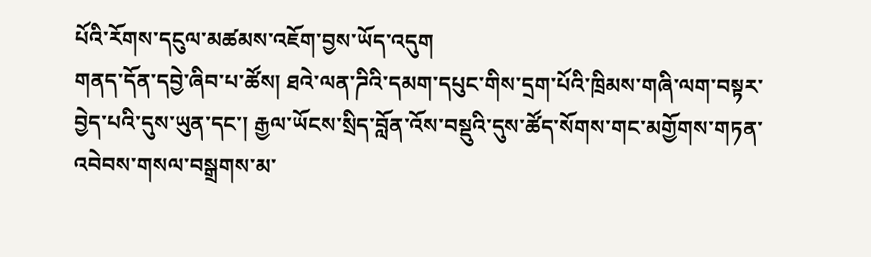པོའི་རོགས་དངུལ་མཚམས་འཇོག་བྱས་ཡོད་འདུག
གནད་དོན་དབྱེ་ཞིབ་པ་ཚོས། ཐའེ་ལན་ཌིའི་དམག་དཔུང་གིས་དྲག་པོའི་ཁྲིམས་གཞི་ལག་བསྟར་བྱེད་པའི་དུས་ཡུན་དང་། རྒྱལ་ཡོངས་སྲིད་བློན་འོས་བསྡུའི་དུས་ཚོད་སོགས་གང་མགྱོགས་གཏན་འབེབས་གསལ་བསྒྲགས་མ་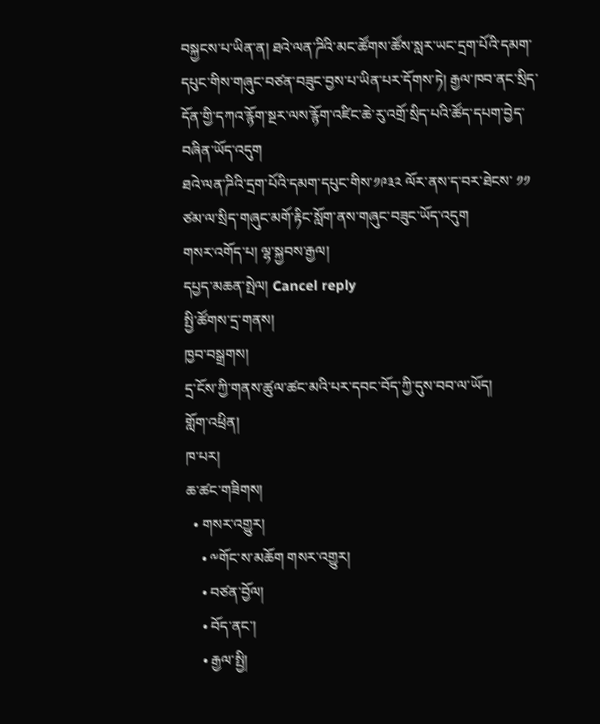བསྐྱངས་པ་ཡིན་ན། ཐའེ་ལན་ཌིའི་མང་ཚོགས་ཚོས་སླར་ཡང་དྲག་པོའི་དམག་དཔུང་གིས་གཞུང་བཙན་བཟུང་བྱས་པ་ཡིན་པར་དོགས་ཏེ། རྒྱལ་ཁབ་ནང་སྲིད་དོན་གྱི་དཀའ་རྙོག་སྔར་ལས་རྙོག་འཛིང་ཆེ་རུ་འགྲོ་སྲིད་པའི་ཚོད་དཔག་བྱེད་བཞིན་ཡོད་འདུག
ཐའེ་ལན་ཌིའི་དྲག་པོའི་དམག་དཔུང་གིས་༡༩༣༢ ལོར་ནས་ད་བར་ཐེངས་ ༡༡ ཙམ་ལ་སྲིད་གཞུང་མགོ་རྟིང་སློག་ནས་གཞུང་བཟུང་ཡོད་འདུག
གསར་འགོད་པ། ལྷ་སྐྱབས་རྒྱལ།
དཔྱད་མཆན་སྤེལ། Cancel reply
སྤྱི་ཚོགས་དྲ་གནས།
ཁྱབ་བསྒྲགས།
དྲ་ངོས་ཀྱི་གནས་ཚུལ་ཚང་མའི་པར་དབང་བོད་ཀྱི་དུས་བབ་ལ་ཡོད།
གློག་འཕྲིན།
ཁ་པར།
ཆ་ཚང་གཟིགས།
  • གསར་འགྱུར།
    • ༸གོང་ས་མཆོག གསར་འགྱུར།
    • བཙན་བྱོལ།
    • བོད་ནང་།
    • རྒྱལ་སྤྱི།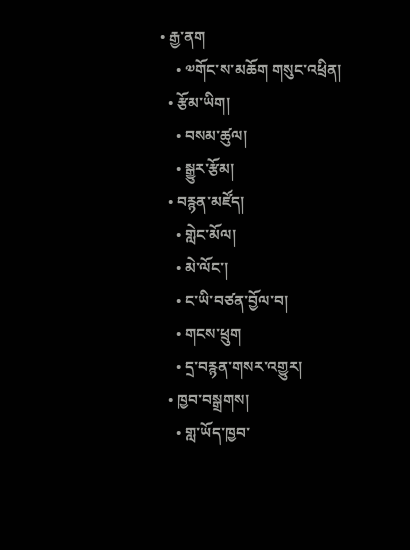• རྒྱ་ནག
    • ༧གོང་ས་མཆོག གསུང་འཕྲིན།
  • རྩོམ་ཡིག།
    • བསམ་ཚུལ།
    • སྒྱུར་རྩོམ།
  • བརྙན་མཛོད།
    • གླེང་མོལ།
    • མེ་ལོང་།
    • ང་ཡི་བཙན་བྱོལ་བ།
    • གངས་ཕྲུག
    • དྲ་བརྙན་གསར་འགྱུར།
  • ཁྱབ་བསྒྲགས།
    • གླ་ཡོད་ཁྱབ་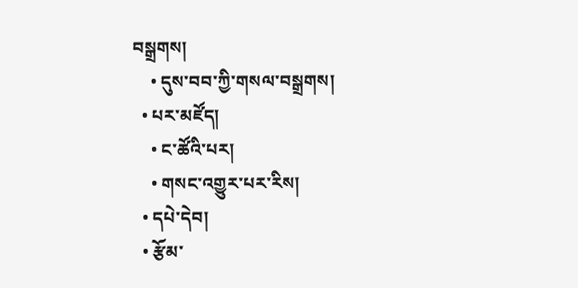བསྒྲགས།
    • དུས་བབ་ཀྱི་གསལ་བསྒྲགས།
  • པར་མཛོད།
    • ང་ཚོའི་པར།
    • གསང་འགྱུར་པར་རིས།
  • དཔེ་དེབ།
  • རྩོམ་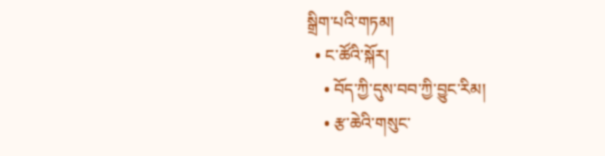སྒྲིག་པའི་གཏམ།
  • ང་ཚོའི་སྐོར།
    • བོད་ཀྱི་དུས་བབ་ཀྱི་བྱུང་རིམ།
    • རྩ་ཆེའི་གསུང་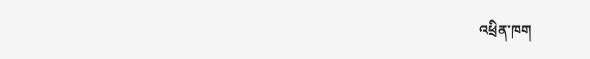འཕྲིན་ཁག